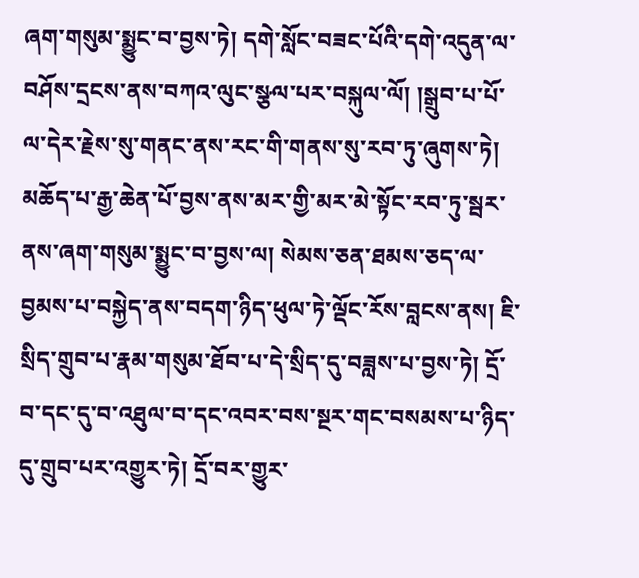ཞག་གསུམ་སྨྱུང་བ་བྱས་ཏེ། དགེ་སློང་བཟང་པོའི་དགེ་འདུན་ལ་བཤོས་དྲངས་ནས་བཀའ་ལུང་སྩལ་པར་བསྐུལ་ལོ། །སྒྲུབ་པ་པོ་ལ་དེར་རྗེས་སུ་གནང་ནས་རང་གི་གནས་སུ་རབ་ཏུ་ཞུགས་ཏེ། མཆོད་པ་རྒྱ་ཆེན་པོ་བྱས་ནས་མར་གྱི་མར་མེ་སྟོང་རབ་ཏུ་སྦར་ནས་ཞག་གསུམ་སྨྱུང་བ་བྱས་ལ། སེམས་ཅན་ཐམས་ཅད་ལ་བྱམས་པ་བསྐྱེད་ནས་བདག་ཉིད་ཕུལ་ཏེ་ལྡོང་རོས་བླངས་ནས། ཇི་སྲིད་གྲུབ་པ་རྣམ་གསུམ་ཐོབ་པ་དེ་སྲིད་དུ་བཟླས་པ་བྱས་ཏེ། དྲོ་བ་དང་དུ་བ་འཐུལ་བ་དང་འབར་བས་སྔར་གང་བསམས་པ་ཉིད་དུ་གྲུབ་པར་འགྱུར་ཏེ། དྲོ་བར་གྱུར་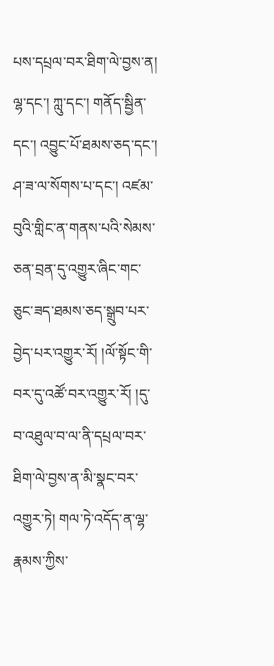པས་དཔྲལ་བར་ཐིག་ལེ་བྱས་ན། ལྷ་དང་། ཀླུ་དང་། གནོད་སྦྱིན་དང་། འབྱུང་པོ་ཐམས་ཅད་དང་། ཤ་ཟ་ལ་སོགས་པ་དང་། འཛམ་བུའི་གླིང་ན་གནས་པའི་སེམས་ཅན་བྲན་དུ་འགྱུར་ཞིང་གང་ཅུང་ཟད་ཐམས་ཅད་སྒྲུབ་པར་བྱེད་པར་འགྱུར་རོ། །ལོ་སྟོང་གི་བར་དུ་འཚོ་བར་འགྱུར་རོ། །དུ་བ་འཐུལ་བ་ལ་ནི་དཔྲལ་བར་ཐིག་ལེ་བྱས་ན་མི་སྣང་བར་འགྱུར་ཏེ། གལ་ཏེ་འདོད་ན་ལྷ་རྣམས་ཀྱིས་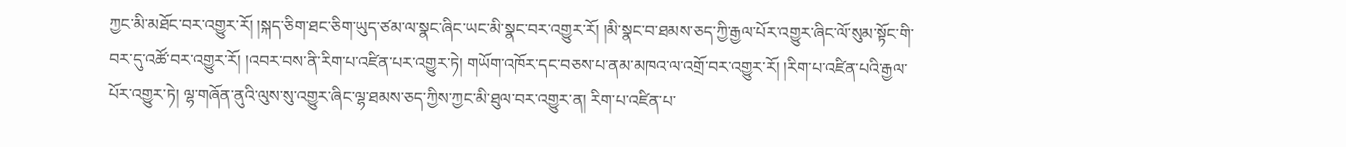ཀྱང་མི་མཐོང་བར་འགྱུར་རོ། །སྐད་ཅིག་ཐང་ཅིག་ཡུད་ཙམ་ལ་སྣང་ཞིང་ཡང་མི་སྣང་བར་འགྱུར་རོ། །མི་སྣང་བ་ཐམས་ཅད་ཀྱི་རྒྱལ་པོར་འགྱུར་ཞིང་ལོ་སུམ་སྟོང་གི་བར་དུ་འཚོ་བར་འགྱུར་རོ། །འབར་བས་ནི་རིག་པ་འཛིན་པར་འགྱུར་ཏེ། གཡོག་འཁོར་དང་བཅས་པ་ནམ་མཁའ་ལ་འགྲོ་བར་འགྱུར་རོ། །རིག་པ་འཛིན་པའི་རྒྱལ་པོར་འགྱུར་ཏེ། ལྷ་གཞོན་ནུའི་ལུས་སུ་འགྱུར་ཞིང་ལྷ་ཐམས་ཅད་ཀྱིས་ཀྱང་མི་ཐུལ་བར་འགྱུར་ན། རིག་པ་འཛིན་པ་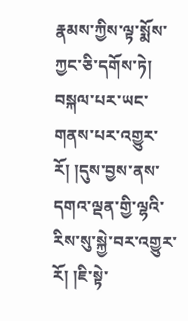རྣམས་ཀྱིས་ལྟ་སྨོས་ཀྱང་ཅི་དགོས་ཏེ། བསྐལ་པར་ཡང་གནས་པར་འགྱུར་རོ། །དུས་བྱས་ནས་དགའ་ལྡན་གྱི་ལྷའི་རིས་སུ་སྐྱེ་བར་འགྱུར་རོ། །ཇི་སྟེ་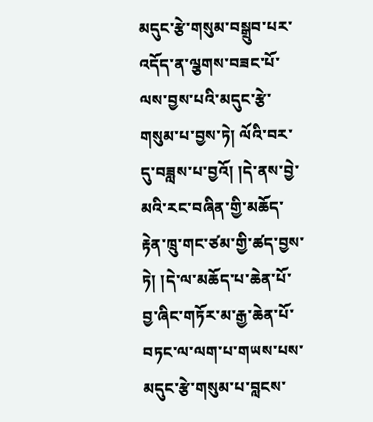མདུང་རྩེ་གསུམ་བསྒྲུབ་པར་འདོད་ན་ལྕགས་བཟང་པོ་ལས་བྱས་པའི་མདུང་རྩེ་གསུམ་པ་བྱས་ཏེ། ལོའི་བར་དུ་བཟླས་པ་བྱའོ། །དེ་ནས་བྱེ་མའི་རང་བཞིན་གྱི་མཆོད་རྟེན་ཁྲུ་གང་ཙམ་གྱི་ཚད་བྱས་ཏེ། །དེ་ལ་མཆོད་པ་ཆེན་པོ་བྱ་ཞིང་གཏོར་མ་རྒྱ་ཆེན་པོ་བཏང་ལ་ལག་པ་གཡས་པས་མདུང་རྩེ་གསུམ་པ་བླངས་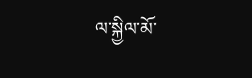ལ་སྐྱིལ་མོ་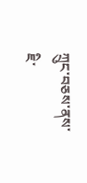ཀྲུང་བཅས་ནས་ཇི་